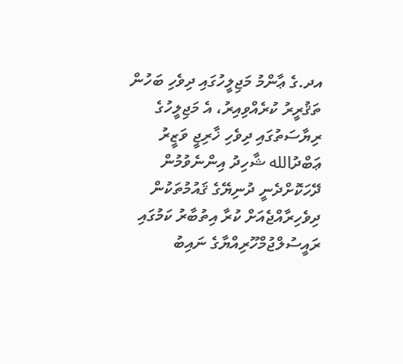އދ.ގެ ޢާންމު މަޖިލީހުގައި ދިވެހި ބަހުން ތަޤުރީރު ކުރެއްވިއިރު، އެ މަޖިލީހުގެ ރިޔާސަތުގައި ދިވެހި ޚާރިޖީ ވަޒީރު ޢަބްދުالله ޝާހިދު އިންނެވުމުން ދޭހަކޮށްދެނީ ދުނިޔޭގެ ޤައުމުތަކުން ދިވެހިރާއްޖެއަށް ކުރާ އިތުބާރު ކަމުގައި ރައީސުލްޖުމްހޫރިއްޔާގެ ނައިބު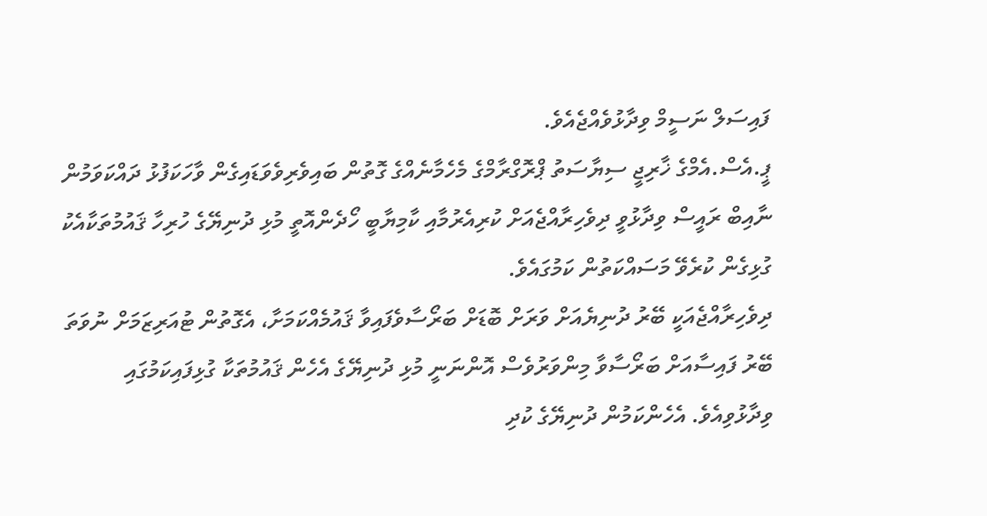ފައިސަލް ނަސީމް ވިދާޅުވެއްޖެއެވެ.
ޕީ.އެސް.އެމްގެ ޚާރިޖީ ސިޔާސަތު ޕްރޮގްރާމްގެ މެހެމާނެއްގެ ގޮތުން ބައިވެރިވެވަޑައިގެން ވާހަކަފުޅު ދައްކަވަމުން ނާއިބް ރައީސް ވިދާޅުވީ ދިވެހިރާއްޖެއަށް ކުރިއެރުމާއި ކާމިޔާބީ ހޯދެންއޮތީ މުޅި ދުނިޔޭގެ ހުރިހާ ޤައުމުތަކާއެކު ގުޅިގެން ކުރެވޭ މަސައްކަތުން ކަމުގައެވެ.
ދިވެހިރާއްޖެއަކީ ބޭރު ދުނިޔެއަށް ވަރަށް ބޮޑަށް ބަރޯސާވެފައިވާ ޤައުމެއްކަމަށާ، އެގޮތުން ޓުއަރިޒަމަށް ނުވަތަ ބޭރު ފައިސާއަށް ބަރޯސާވާ މިންވަރުވެސް އޮންނަނީ މުޅި ދުނިޔޭގެ އެހެން ޤައުމުތަކާ ގުޅިފައިކަމުގައި ވިދާޅުވިއެވެ. އެހެންކަމުން ދުނިޔޭގެ ކުދި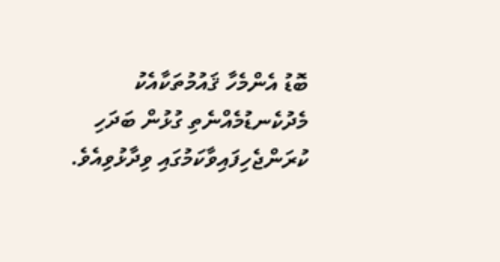ބޮޑު އެންމެހާ ޤައުމުތަކާއެކު މެދުކެނޑުމެއްނެތި ގުޅުން ބަދަހި ކުރަންޖެހިފައިވާކަމުގައި ވިދާޅުވިއެވެ.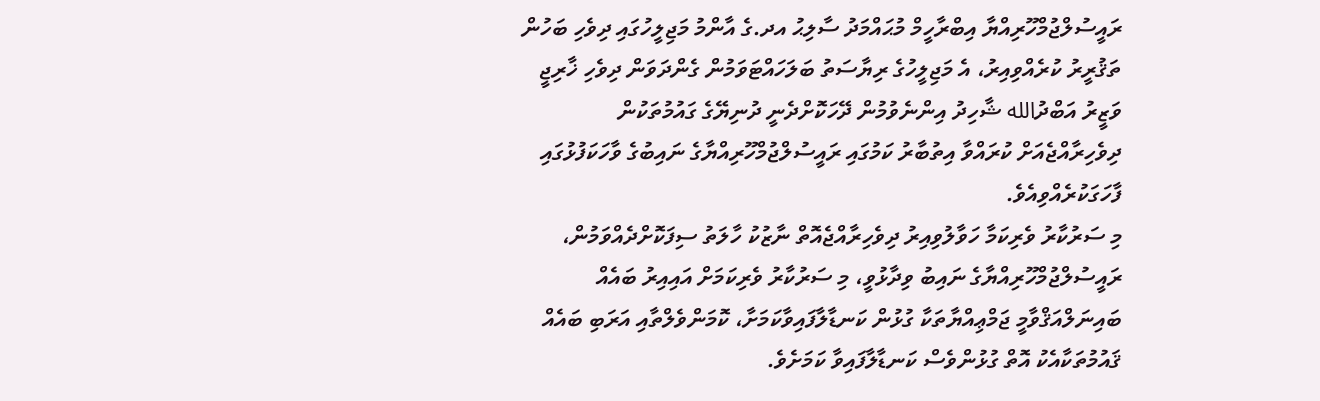ރައީސުލްޖުމްހޫރިއްޔާ އިބްރާހީމް މުޙައްމަދު ސާލިޙު އދ.ގެ އާންމު މަޖިލީހުގައި ދިވެހި ބަހުން ތަޤުރީރު ކުރެއްވިއިރު، އެ މަޖިލީހުގެ ރިޔާސަތު ބަލަހައްޓަވަމުން ގެންދަވަން ދިވެހި ޚާރިޖީ ވަޒީރު އަބްދުالله ޝާހިދު އިންނެވުމުން ދޭހަކޮށްދެނީ ދުނިޔޭގެ ގައުމުތަކުން ދިވެހިރާއްޖެއަށް ކުރައްވާ އިތުބާރު ކަމުގައި ރައީސުލްޖުމްހޫރިއްޔާގެ ނައިބުގެ ވާހަކަފުޅުގައި ފާހަގަކުރެއްވިއެވެ.
މި ސަރުކާރު ވެރިކަމާ ހަވާލުވިއިރު ދިވެހިރާއްޖެއޮތް ނާޒުކު ހާލަތު ސިފަކޮށްދެއްވަމުން، ރައީސުލްޖުމްހޫރިއްޔާގެ ނައިބު ވިދާޅުވީ، މި ސަރުކާރު ވެރިކަމަށް އައިއިރު ބައެއް ބައިނަލްއަޤްވާމީ ޖަމްޢިއްޔާތަކާ ގުޅުން ކަނޑާލާފައިވާކަމަށާ، ކޮމަންވެލްތާއި އަރަބި ބައެއް ޤައުމުތަކާއެކު އޮތް ގުޅުންވެސް ކަނޑާލާފައިވާ ކަމަށެވެ.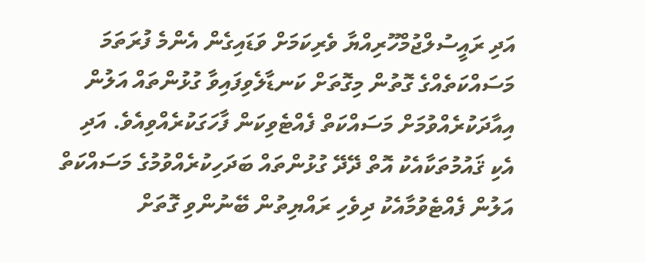އަދި ރައީސުލްޖުމްހޫރިއްޔާ ވެރިކަމަށް ވަޑައިގެން އެންމެ ފުރަތަމަ މަސައްކަތެއްގެ ގޮތުން މިގޮތަށް ކަނޑާލެވިފައިވާ ގުޅުންތައް އަލުން އިއާދަކުރެއްވުމަށް މަސައްކަތް ފެއްޓެވިކަން ފާހަގަކުރެއްވިއެވެ. އަދި އެކި ޤައުމުތަކާއެކު އޮތް ދޭދޭ ގުޅުންތައް ބަދަހިކުރެއްވުމުގެ މަސައްކަތް އަލުން ފެއްޓެވުމާއެކު ދިވެހި ރައްޔިތުން ބޭނުންވި ގޮތަށް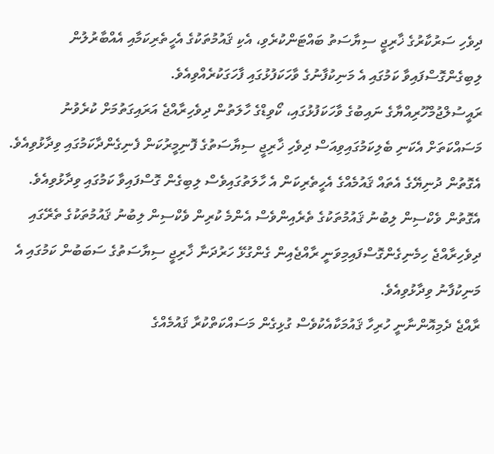ދިވެހި ސަރުކާރުގެ ޚާރިޖީ ސިޔާސަތު ބައްޓަންކުރެވި، އެކި ޤައުމުތަކުގެ އެހީތެރިކަމާއި އެއްބާރުލުން ލިބިގެންގޮސްފައިވާ ކަމުގައި އެ މަނިކުފާނުގެ ވާހަކަފުޅުގައި ފާހަގަކުރެއްވިއެވެ.
ރައީސުލްޖުމްހޫރިއްޔާގެ ނައިބުގެ ވާހަކަފުޅުގައި، ކޯވިޑްގެ ހާލަތުން ދިވެހިރާއްޖެ އަރައިގަތުމަށް ކުރެވުނު މަސައްކަތަށް އެކަނި ބެލިކަމުގައިވިއަސް ދިވެހި ޚާރިޖީ ސިޔާސަތުގެ ފޮނިމީރުކަން ފެނިގެންދާކަމުގައި ވިދާޅުވިއެވެ. އެގޮތުން ދުނިޔޭގެ އެތައް ޤައުމެއްގެ އެހީތެރިކަން އެ ހާލަތުގައިވެސް ލިބިގެން ގޮސްފައިވާ ކަމުގައި ވިދާޅުވިއެވެ. އެގޮތުން ވެކްސިން ލިބުނު ޤައުމުތަކުގެ ތެރެއިންވެސް އެންމެ ކުރިން ވެކްސިން ލިބުނު ޤައުމުތަކުގެ ތެރޭގައި ދިވެހިރާއްޖެ ހިމެނިގެންގޮސްފައިމިވަނީ ރާއްޖެއިން ގެންގުޅޭ ހަރުދަނާ ޚާރިޖީ ސިޔާސަތުގެ ސަބަބުން ކަމުގައި އެ މަނިކުފާނު ވިދާޅުވިއެވެ.
ރާއްޖެ ދެމިއޮންނާނީ ހުރިހާ ޤައުމަކާއެކުވެސް ގުޅިގެން މަސައްކަތްކުރާ ޤައުމެއްގެ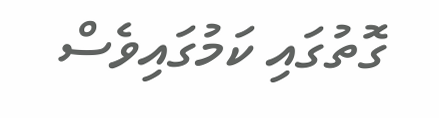ގޮތުގައި ކަމުގައިވެސް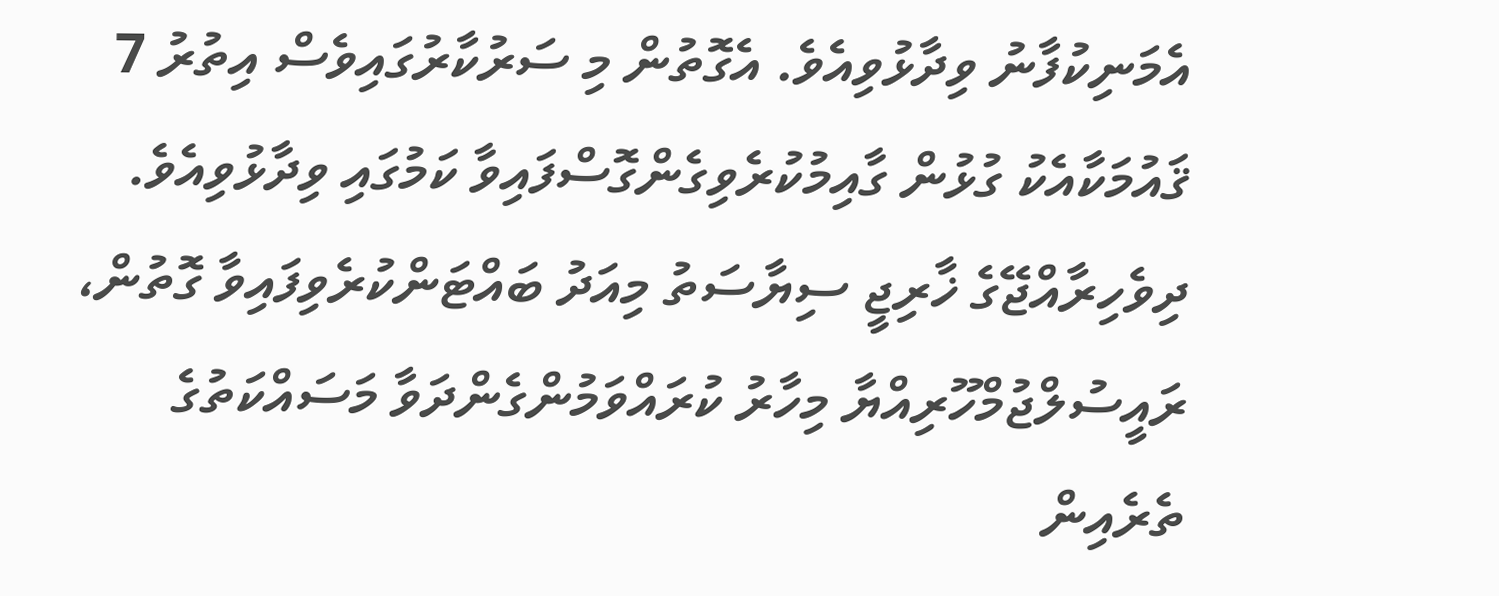އެމަނިކުފާނު ވިދާޅުވިއެވެ. އެގޮތުން މި ސަރުކާރުގައިވެސް އިތުރު 7 ޤައުމަކާއެކު ގުޅުން ގާއިމުކުރެވިގެންގޮސްފައިވާ ކަމުގައި ވިދާޅުވިއެވެ. ދިވެހިރާއްޖޭގެ ޚާރިޖީ ސިޔާސަތު މިއަދު ބައްޓަންކުރެވިފައިވާ ގޮތުން، ރައީސުލްޖުމްހޫރިއްޔާ މިހާރު ކުރައްވަމުންގެންދަވާ މަސައްކަތުގެ ތެރެއިން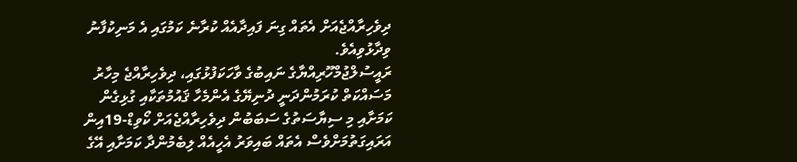ދިވެހިރާއްޖެއަށް އެތައް ގިނަ ފައިދާއެއް ކުރާނެ ކަމުގައި އެ މަނިކުފާނު ވިދާޅުވިއެވެ.
ރައީސުލްޖުމްހޫރިއްޔާގެ ނައިބުގެ ވާހަކަފުޅުގައި، ދިވެހިރާއްޖެ މިހާރު މަސައްކަތް ކުރަމުންދަނީ ދުނިޔޭގެ އެންމެހާ ޤައުމުތަކާއި ގުޅިގެން ކަމަށާއި މި ސިޔާސަތުގެ ސަބަބުން ދިވެހިރާއްޖެއަށް ކޯވިޑް-19އިން އަރައިގަތުމަށްވެސް އެތައް ބައިވަރު އެހީއެއް ލިބެމުންދާ ކަމަށާއި އޭގެ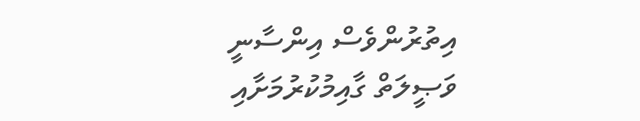އިތުރުންވެސް އިންސާނީ ވަޞީލަތް ގާއިމުކުރުމަށާއި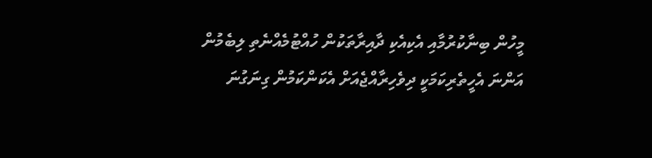މީހުން ބިނާކުރުމާއި އެކިއެކި ދާއިރާތަކުން ހުއްޓުމެއްނެތި ލިބެމުން އަންނަ އެހީތެރިކަމަކީ ދިވެހިރާއްޖެއަށް އެކަންކަމުން ގިނަގުނަ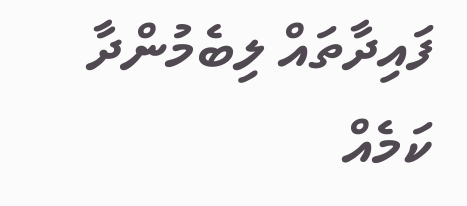ފައިދާތައް ލިބެމުންދާ ކަމެއް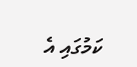ކަމުގައި އެ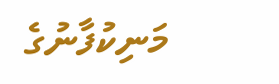މަނިކުފާނުގެ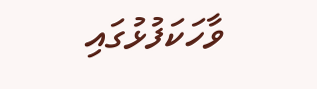ވާހަކަފުޅުގައި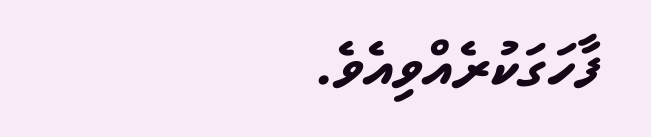ފާހަގަކުރެއްވިއެވެ.